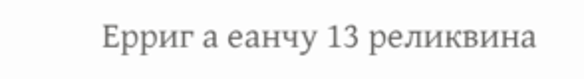Ерриг а еанчу 13 реликвина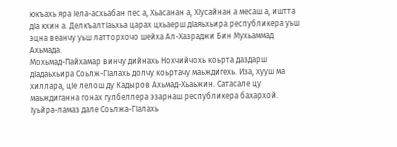юкъахь яра Iела-асхьабан пес а, Хьасанан а, ХIусайнан а месаш а, иштта дIа кхин а. ДелкъалтIаьхьа царах цхьаерш дIаяьхьира республикера уьш эцна веанчу уьш латторхочо шейха Ал-Хазраджи Бин Мухьаммад Ахьмада.
Мохьмад-Пайхамар винчу дийнахь Нохчийчохь коьрта даздарш дIадаьхьира Соьлж-ГIалахь долчу коьртачу маьждигехь. Иза, хууш ма хиллара, цIе лелош ду Кадыров Ахьмад-Хьаьжин. Сатасале цу маьждиганна гонах гулбеллера эзарнаш республикера бахархой.
Iуьйра-ламаз дале Соьлжа-ГIалахь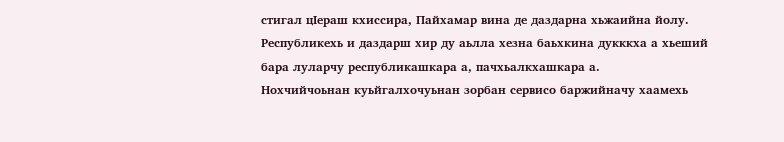стигал цIераш кхиссира, Пайхамар вина де даздарна хьжаийна йолу. Республикехь и даздарш хир ду аьлла хезна баьхкина дукккха а хьеший бара луларчу республикашкара а, пачхьалкхашкара а.
Нохчийчоьнан куьйгалхочуьнан зорбан сервисо баржийначу хаамехь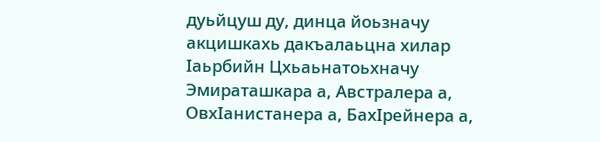дуьйцуш ду, динца йоьзначу акцишкахь дакъалаьцна хилар Iаьрбийн Цхьаьнатоьхначу Эмираташкара а, Австралера а, ОвхIанистанера а, БахIрейнера а,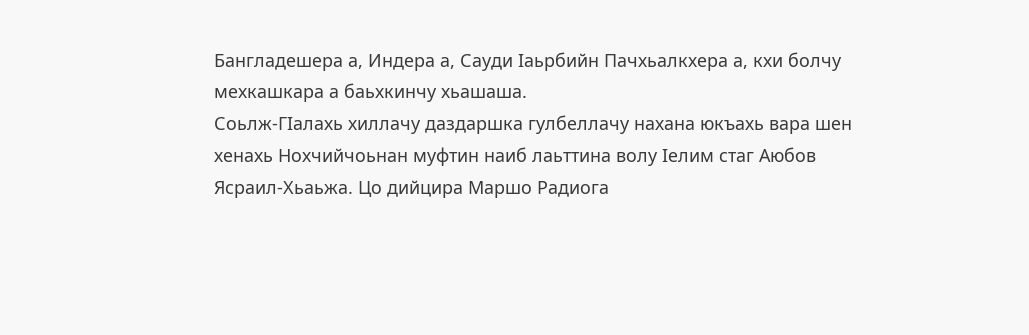Бангладешера а, Индера а, Сауди Iаьрбийн Пачхьалкхера а, кхи болчу мехкашкара а баьхкинчу хьашаша.
Соьлж-ГIалахь хиллачу даздаршка гулбеллачу нахана юкъахь вара шен хенахь Нохчийчоьнан муфтин наиб лаьттина волу Iелим стаг Аюбов Ясраил-Хьаьжа. Цо дийцира Маршо Радиога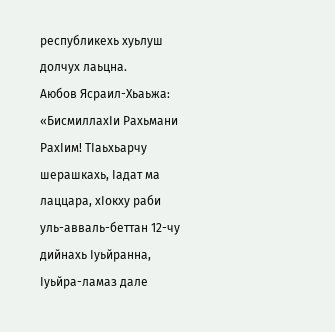республикехь хуьлуш долчух лаьцна.
Аюбов Ясраил-Хьаьжа: «БисмиллахIи Рахьмани РахIим! ТIаьхьарчу шерашкахь, Iадат ма лаццара, хIокху раби уль-авваль-беттан 12-чу дийнахь Iуьйранна, Iуьйра-ламаз дале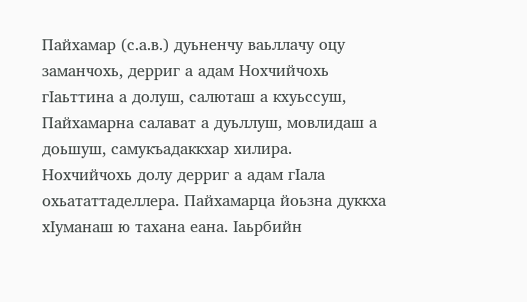Пайхамар (с.а.в.) дуьненчу ваьллачу оцу заманчохь, дерриг а адам Нохчийчохь гIаьттина а долуш, салюташ а кхуьссуш, Пайхамарна салават а дуьллуш, мовлидаш а доьшуш, самукъадаккхар хилира.
Нохчийчохь долу дерриг а адам гIала охьататтаделлера. Пайхамарца йоьзна дуккха хIуманаш ю тахана еана. Iаьрбийн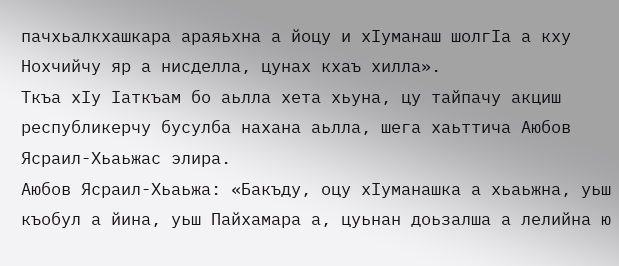пачхьалкхашкара араяьхна а йоцу и хIуманаш шолгIа а кху Нохчийчу яр а нисделла, цунах кхаъ хилла».
Ткъа хIу Iаткъам бо аьлла хета хьуна, цу тайпачу акциш республикерчу бусулба нахана аьлла, шега хаьттича Аюбов Ясраил-Хьаьжас элира.
Аюбов Ясраил-Хьаьжа: «Бакъду, оцу хIуманашка а хьаьжна, уьш къобул а йина, уьш Пайхамара а, цуьнан доьзалша а лелийна ю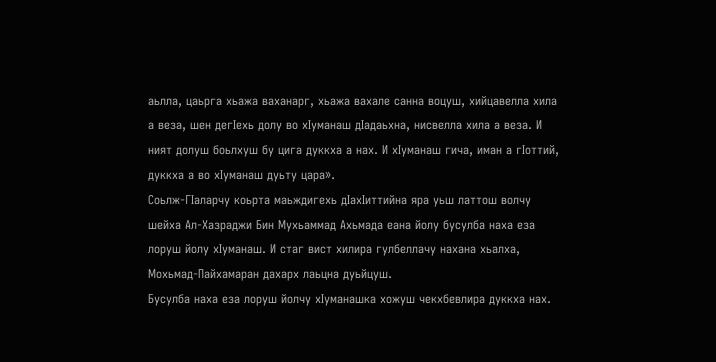аьлла, цаьрга хьажа ваханарг, хьажа вахале санна воцуш, хийцавелла хила а веза, шен дегIехь долу во хIуманаш дIадаьхна, нисвелла хила а веза. И ният долуш боьлхуш бу цига дуккха а нах. И хIуманаш гича, иман а гIоттий, дуккха а во хIуманаш дуьту цара».
Соьлж-ГIаларчу коьрта маьждигехь дIахIиттийна яра уьш латтош волчу шейха Ал-Хазраджи Бин Мухьаммад Ахьмада еана йолу бусулба наха еза лоруш йолу хIуманаш. И стаг вист хилира гулбеллачу нахана хьалха, Мохьмад-Пайхамаран дахарх лаьцна дуьйцуш.
Бусулба наха еза лоруш йолчу хIуманашка хожуш чекхбевлира дуккха нах.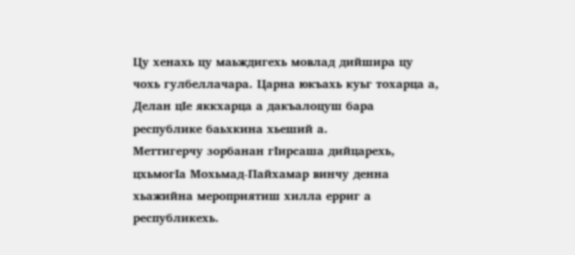Цу хенахь цу маьждигехь мовлад дийшира цу чохь гулбеллачара. Царна юкъахь куьг тохарца а, Делан цIе яккхарца а дакъалоцуш бара республике баьхкина хьеший а.
Меттигерчу зорбанан гIирсаша дийцарехь, цхьмогIа Мохьмад-Пайхамар винчу денна хьажийна мероприятиш хилла ерриг а республикехь.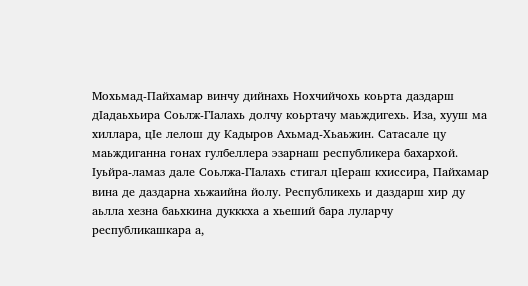Мохьмад-Пайхамар винчу дийнахь Нохчийчохь коьрта даздарш дIадаьхьира Соьлж-ГIалахь долчу коьртачу маьждигехь. Иза, хууш ма хиллара, цIе лелош ду Кадыров Ахьмад-Хьаьжин. Сатасале цу маьждиганна гонах гулбеллера эзарнаш республикера бахархой.
Iуьйра-ламаз дале Соьлжа-ГIалахь стигал цIераш кхиссира, Пайхамар вина де даздарна хьжаийна йолу. Республикехь и даздарш хир ду аьлла хезна баьхкина дукккха а хьеший бара луларчу республикашкара а,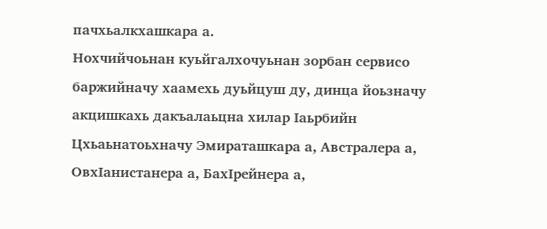пачхьалкхашкара а.
Нохчийчоьнан куьйгалхочуьнан зорбан сервисо баржийначу хаамехь дуьйцуш ду, динца йоьзначу акцишкахь дакъалаьцна хилар Iаьрбийн Цхьаьнатоьхначу Эмираташкара а, Австралера а, ОвхIанистанера а, БахIрейнера а,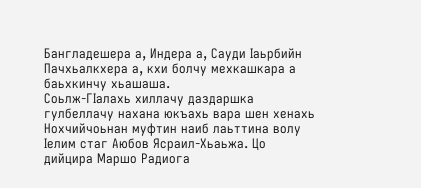Бангладешера а, Индера а, Сауди Iаьрбийн Пачхьалкхера а, кхи болчу мехкашкара а баьхкинчу хьашаша.
Соьлж-ГIалахь хиллачу даздаршка гулбеллачу нахана юкъахь вара шен хенахь Нохчийчоьнан муфтин наиб лаьттина волу Iелим стаг Аюбов Ясраил-Хьаьжа. Цо дийцира Маршо Радиога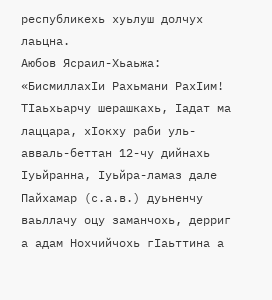республикехь хуьлуш долчух лаьцна.
Аюбов Ясраил-Хьаьжа: «БисмиллахIи Рахьмани РахIим! ТIаьхьарчу шерашкахь, Iадат ма лаццара, хIокху раби уль-авваль-беттан 12-чу дийнахь Iуьйранна, Iуьйра-ламаз дале Пайхамар (с.а.в.) дуьненчу ваьллачу оцу заманчохь, дерриг а адам Нохчийчохь гIаьттина а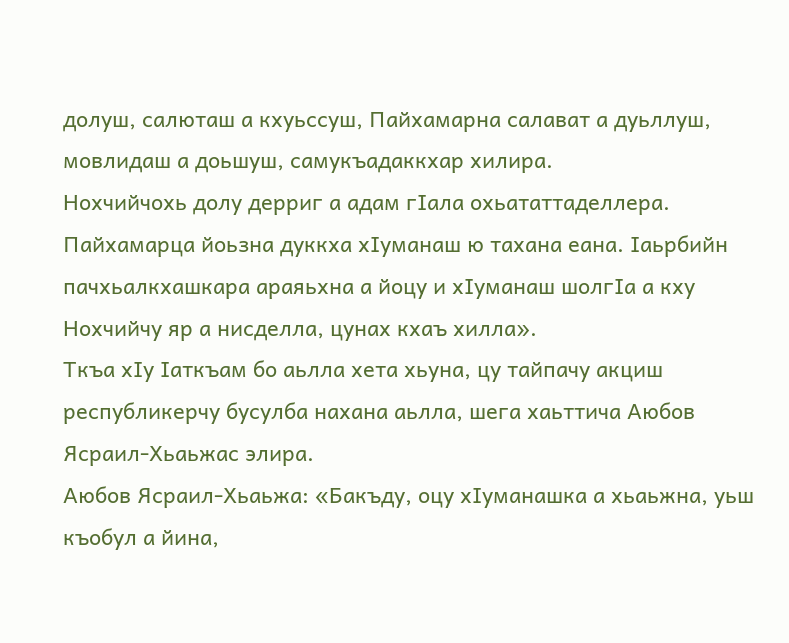долуш, салюташ а кхуьссуш, Пайхамарна салават а дуьллуш, мовлидаш а доьшуш, самукъадаккхар хилира.
Нохчийчохь долу дерриг а адам гIала охьататтаделлера. Пайхамарца йоьзна дуккха хIуманаш ю тахана еана. Iаьрбийн пачхьалкхашкара араяьхна а йоцу и хIуманаш шолгIа а кху Нохчийчу яр а нисделла, цунах кхаъ хилла».
Ткъа хIу Iаткъам бо аьлла хета хьуна, цу тайпачу акциш республикерчу бусулба нахана аьлла, шега хаьттича Аюбов Ясраил-Хьаьжас элира.
Аюбов Ясраил-Хьаьжа: «Бакъду, оцу хIуманашка а хьаьжна, уьш къобул а йина,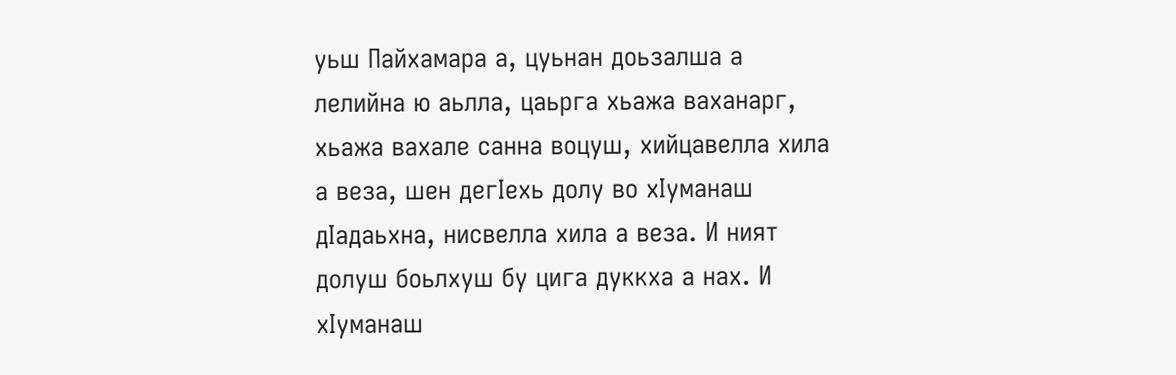уьш Пайхамара а, цуьнан доьзалша а лелийна ю аьлла, цаьрга хьажа ваханарг, хьажа вахале санна воцуш, хийцавелла хила а веза, шен дегIехь долу во хIуманаш дIадаьхна, нисвелла хила а веза. И ният долуш боьлхуш бу цига дуккха а нах. И хIуманаш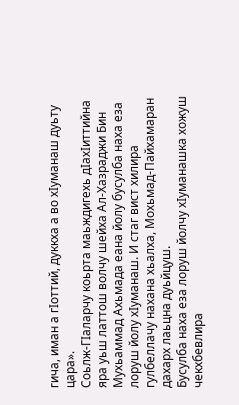гича, иман а гIоттий, дуккха а во хIуманаш дуьту цара».
Соьлж-ГIаларчу коьрта маьждигехь дIахIиттийна яра уьш латтош волчу шейха Ал-Хазраджи Бин Мухьаммад Ахьмада еана йолу бусулба наха еза лоруш йолу хIуманаш. И стаг вист хилира гулбеллачу нахана хьалха, Мохьмад-Пайхамаран дахарх лаьцна дуьйцуш.
Бусулба наха еза лоруш йолчу хIуманашка хожуш чекхбевлира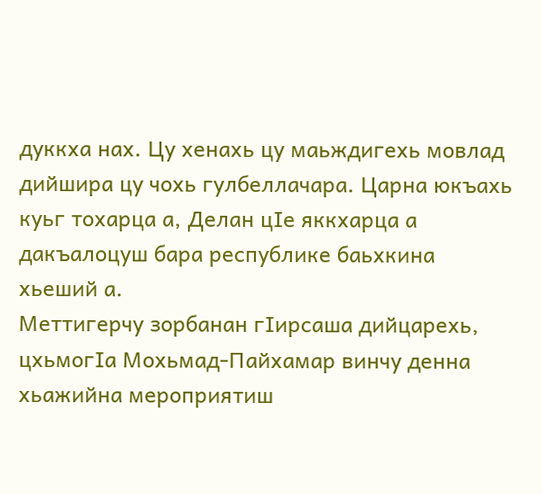дуккха нах. Цу хенахь цу маьждигехь мовлад дийшира цу чохь гулбеллачара. Царна юкъахь куьг тохарца а, Делан цIе яккхарца а дакъалоцуш бара республике баьхкина хьеший а.
Меттигерчу зорбанан гIирсаша дийцарехь, цхьмогIа Мохьмад-Пайхамар винчу денна хьажийна мероприятиш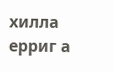хилла ерриг а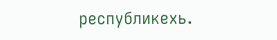республикехь.